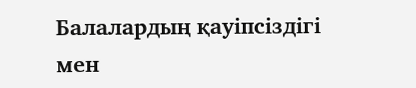Балалардың қауіпсіздігі мен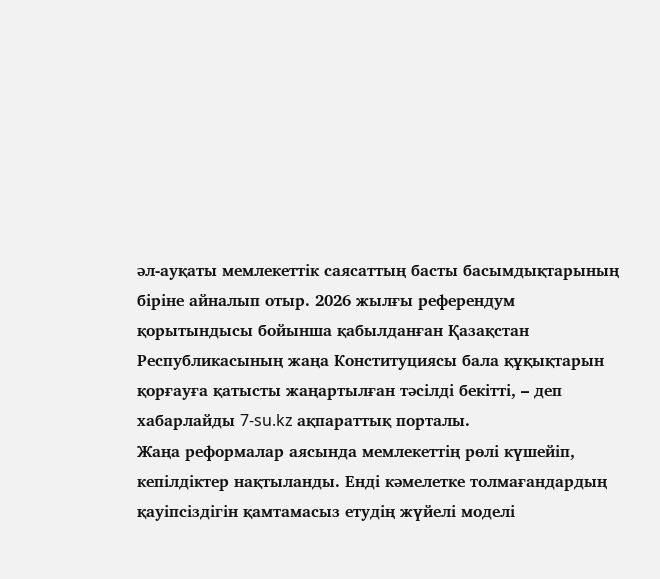әл-ауқаты мемлекеттік саясаттың басты басымдықтарының біріне айналып отыр. 2026 жылғы референдум қорытындысы бойынша қабылданған Қазақстан Республикасының жаңа Конституциясы бала құқықтарын қорғауға қатысты жаңартылған тәсілді бекітті, – деп хабарлайды 7-su.kz ақпараттық порталы.
Жаңа реформалар аясында мемлекеттің рөлі күшейіп, кепілдіктер нақтыланды. Енді кәмелетке толмағандардың қауіпсіздігін қамтамасыз етудің жүйелі моделі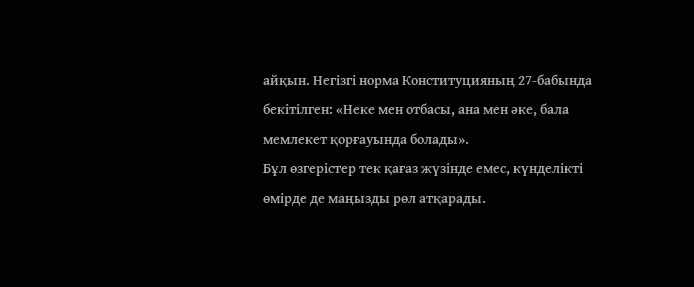айқын. Негізгі норма Конституцияның 27-бабында бекітілген: «Неке мен отбасы, ана мен әке, бала мемлекет қорғауында болады».
Бұл өзгерістер тек қағаз жүзінде емес, күнделікті өмірде де маңызды рөл атқарады.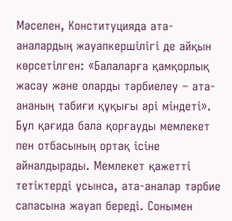Мәселен, Конституцияда ата-аналардың жауапкершілігі де айқын көрсетілген: «Балаларға қамқорлық жасау және оларды тәрбиелеу – ата-ананың табиғи құқығы әрі міндеті». Бұл қағида бала қорғауды мемлекет пен отбасының ортақ ісіне айналдырады. Мемлекет қажетті тетіктерді ұсынса, ата-аналар тәрбие сапасына жауап береді. Сонымен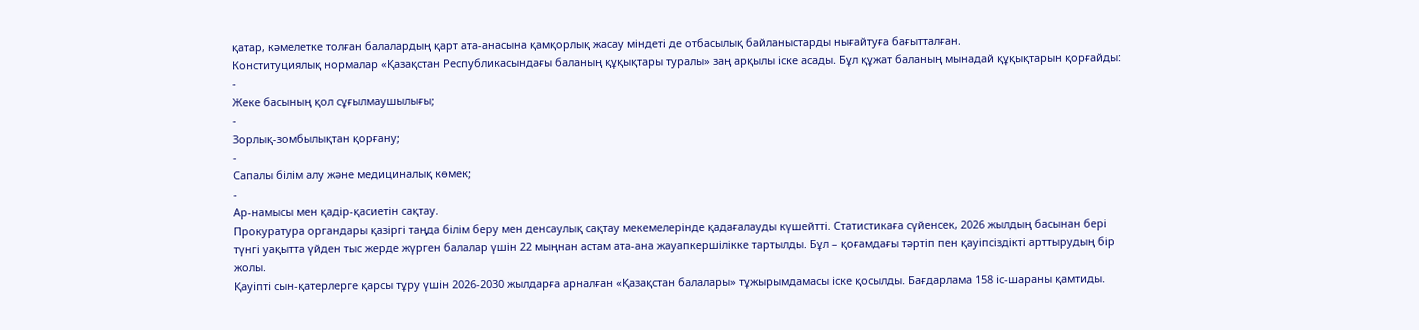қатар, кәмелетке толған балалардың қарт ата-анасына қамқорлық жасау міндеті де отбасылық байланыстарды нығайтуға бағытталған.
Конституциялық нормалар «Қазақстан Республикасындағы баланың құқықтары туралы» заң арқылы іске асады. Бұл құжат баланың мынадай құқықтарын қорғайды:
-
Жеке басының қол сұғылмаушылығы;
-
Зорлық-зомбылықтан қорғану;
-
Сапалы білім алу және медициналық көмек;
-
Ар-намысы мен қадір-қасиетін сақтау.
Прокуратура органдары қазіргі таңда білім беру мен денсаулық сақтау мекемелерінде қадағалауды күшейтті. Статистикаға сүйенсек, 2026 жылдың басынан бері түнгі уақытта үйден тыс жерде жүрген балалар үшін 22 мыңнан астам ата-ана жауапкершілікке тартылды. Бұл – қоғамдағы тәртіп пен қауіпсіздікті арттырудың бір жолы.
Қауіпті сын-қатерлерге қарсы тұру үшін 2026-2030 жылдарға арналған «Қазақстан балалары» тұжырымдамасы іске қосылды. Бағдарлама 158 іс-шараны қамтиды.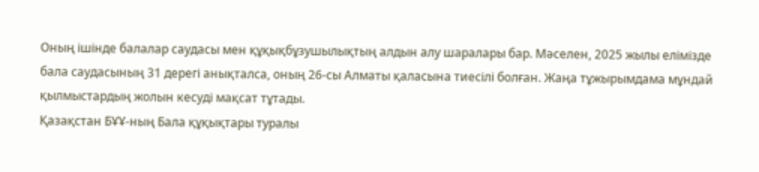Оның ішінде балалар саудасы мен құқықбұзушылықтың алдын алу шаралары бар. Мәселен, 2025 жылы елімізде бала саудасының 31 дерегі анықталса, оның 26-сы Алматы қаласына тиесілі болған. Жаңа тұжырымдама мұндай қылмыстардың жолын кесуді мақсат тұтады.
Қазақстан БҰҰ-ның Бала құқықтары туралы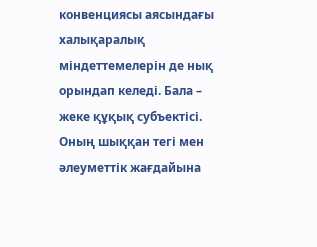конвенциясы аясындағы халықаралық міндеттемелерін де нық орындап келеді. Бала – жеке құқық субъектісі. Оның шыққан тегі мен әлеуметтік жағдайына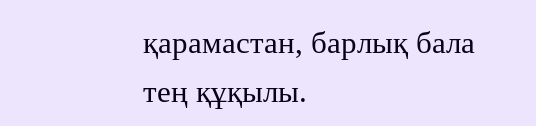қарамастан, барлық бала тең құқылы.